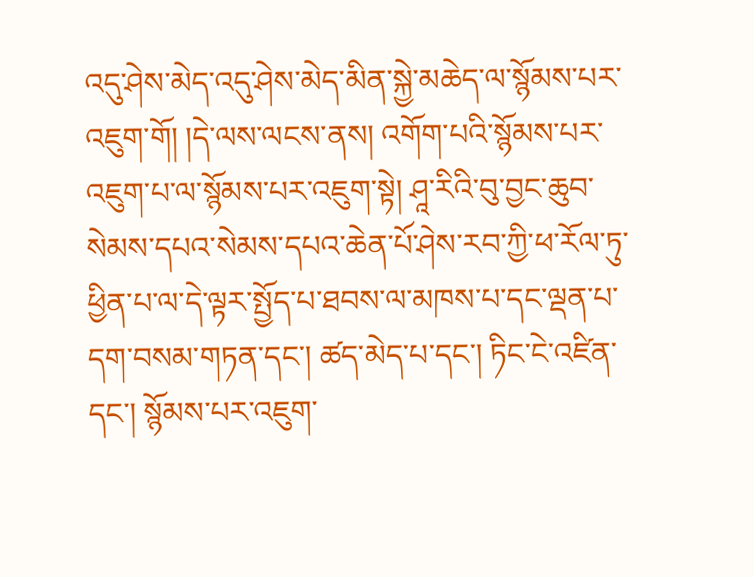འདུ་ཤེས་མེད་འདུ་ཤེས་མེད་མིན་སྐྱེ་མཆེད་ལ་སྙོམས་པར་འཇུག་གོ། །དེ་ལས་ལངས་ནས། འགོག་པའི་སྙོམས་པར་འཇུག་པ་ལ་སྙོམས་པར་འཇུག་སྟེ། ཤཱ་རིའི་བུ་བྱང་ཆུབ་སེམས་དཔའ་སེམས་དཔའ་ཆེན་པོ་ཤེས་རབ་ཀྱི་ཕ་རོལ་ཏུ་ཕྱིན་པ་ལ་དེ་ལྟར་སྤྱོད་པ་ཐབས་ལ་མཁས་པ་དང་ལྡན་པ་དག་བསམ་གཏན་དང་། ཚད་མེད་པ་དང་། ཏིང་ངེ་འཛིན་དང་། སྙོམས་པར་འཇུག་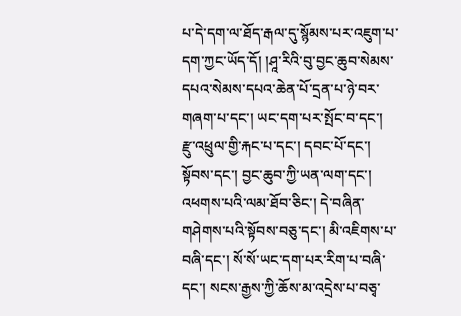པ་དེ་དག་ལ་ཐོད་རྒལ་དུ་སྙོམས་པར་འཇུག་པ་དག་ཀྱང་ཡོད་དོ། །ཤཱ་རིའི་བུ་བྱང་ཆུབ་སེམས་དཔའ་སེམས་དཔའ་ཆེན་པོ་དྲན་པ་ཉེ་བར་གཞག་པ་དང་། ཡང་དག་པར་སྤོང་བ་དང་། རྫུ་འཕྲུལ་གྱི་རྐང་པ་དང་། དབང་པོ་དང་། སྟོབས་དང་། བྱང་ཆུབ་ཀྱི་ཡན་ལག་དང་། འཕགས་པའི་ལམ་ཐོབ་ཅིང་། དེ་བཞིན་གཤེགས་པའི་སྟོབས་བཅུ་དང་། མི་འཇིགས་པ་བཞི་དང་། སོ་སོ་ཡང་དག་པར་རིག་པ་བཞི་དང་། སངས་རྒྱས་ཀྱི་ཆོས་མ་འདྲེས་པ་བཅྭ་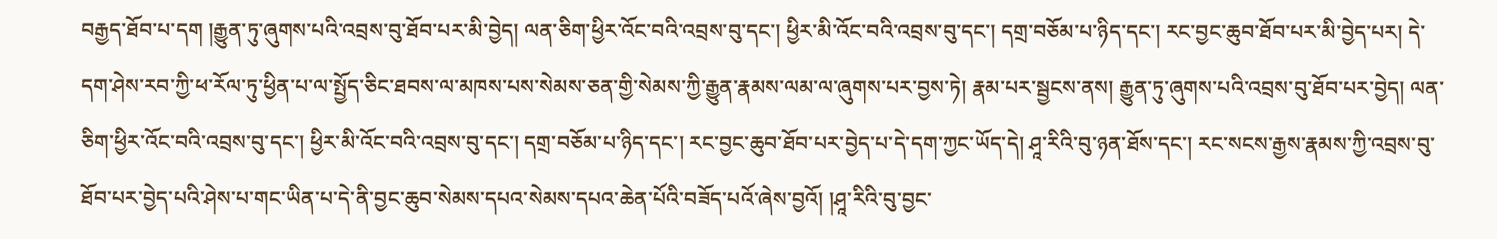བརྒྱད་ཐོབ་པ་དག །རྒྱུན་ཏུ་ཞུགས་པའི་འབྲས་བུ་ཐོབ་པར་མི་བྱེད། ལན་ཅིག་ཕྱིར་འོང་བའི་འབྲས་བུ་དང་། ཕྱིར་མི་འོང་བའི་འབྲས་བུ་དང་། དགྲ་བཅོམ་པ་ཉིད་དང་། རང་བྱང་ཆུབ་ཐོབ་པར་མི་བྱེད་པར། དེ་དག་ཤེས་རབ་ཀྱི་ཕ་རོལ་ཏུ་ཕྱིན་པ་ལ་སྤྱོད་ཅིང་ཐབས་ལ་མཁས་པས་སེམས་ཅན་གྱི་སེམས་ཀྱི་རྒྱུན་རྣམས་ལམ་ལ་ཞུགས་པར་བྱས་ཏེ། རྣམ་པར་སྦྱངས་ནས། རྒྱུན་ཏུ་ཞུགས་པའི་འབྲས་བུ་ཐོབ་པར་བྱེད། ལན་ཅིག་ཕྱིར་འོང་བའི་འབྲས་བུ་དང་། ཕྱིར་མི་འོང་བའི་འབྲས་བུ་དང་། དགྲ་བཅོམ་པ་ཉིད་དང་། རང་བྱང་ཆུབ་ཐོབ་པར་བྱེད་པ་དེ་དག་ཀྱང་ཡོད་དེ། ཤཱ་རིའི་བུ་ཉན་ཐོས་དང་། རང་སངས་རྒྱས་རྣམས་ཀྱི་འབྲས་བུ་ཐོབ་པར་བྱེད་པའི་ཤེས་པ་གང་ཡིན་པ་དེ་ནི་བྱང་ཆུབ་སེམས་དཔའ་སེམས་དཔའ་ཆེན་པོའི་བཟོད་པའོ་ཞེས་བྱའོ། །ཤཱ་རིའི་བུ་བྱང་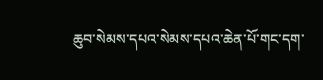ཆུབ་སེམས་དཔའ་སེམས་དཔའ་ཆེན་པོ་གང་དག་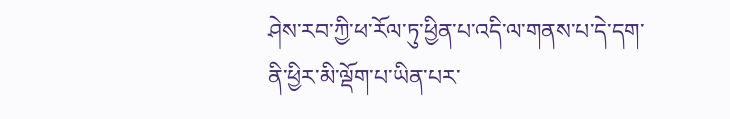ཤེས་རབ་ཀྱི་ཕ་རོལ་ཏུ་ཕྱིན་པ་འདི་ལ་གནས་པ་དེ་དག་ནི་ཕྱིར་མི་ལྡོག་པ་ཡིན་པར་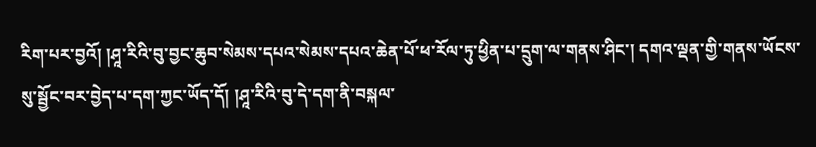རིག་པར་བྱའོ། །ཤཱ་རིའི་བུ་བྱང་ཆུབ་སེམས་དཔའ་སེམས་དཔའ་ཆེན་པོ་ཕ་རོལ་ཏུ་ཕྱིན་པ་དྲུག་ལ་གནས་ཤིང་། དགའ་ལྡན་གྱི་གནས་ཡོངས་སུ་སྦྱོང་བར་བྱེད་པ་དག་ཀྱང་ཡོད་དོ། །ཤཱ་རིའི་བུ་དེ་དག་ནི་བསྐལ་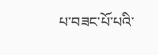པ་བཟང་པོ་པའི་